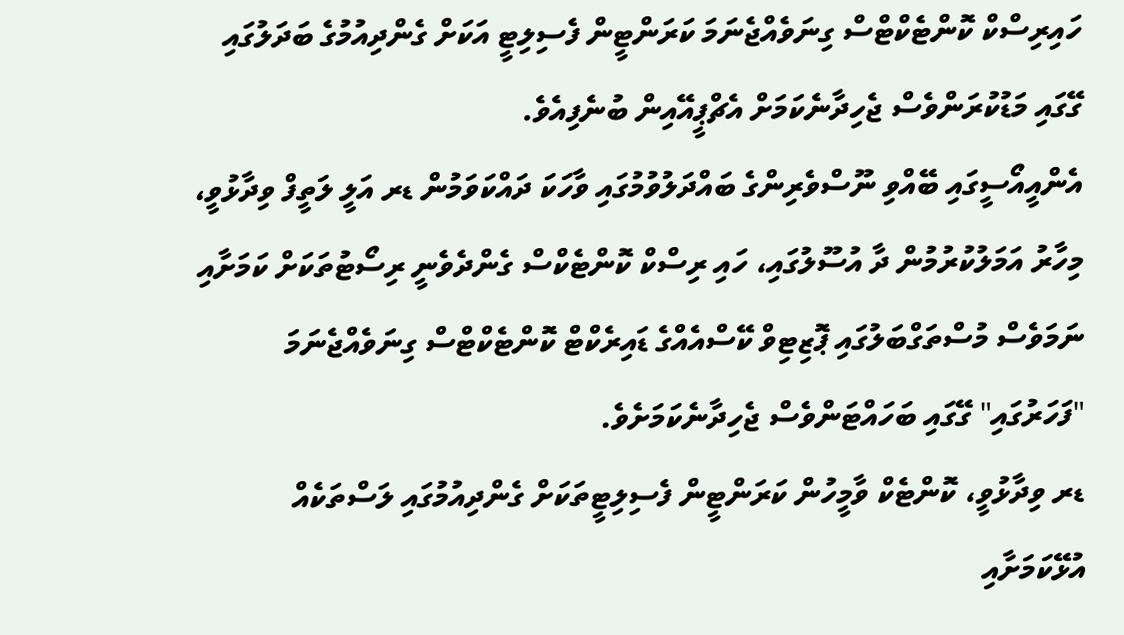ހައިރިސްކް ކޮންޓެކްޓްސް ގިނަވެއްޖެނަމަ ކަރަންޓީން ފެސިލިޓީ އަކަށް ގެންދިއުމުގެ ބަދަލުގައި ގޭގައި މަޑުކުރަންވެސް ޖެހިދާނެކަމަށް އެޗްޕީއޭއިން ބުނެފިއެވެ.
އެންއީއޯސީގައި ބޭއްވި ނޫސްވެރިންގެ ބައްދަލުވުމުގައި ވާހަކަ ދައްކަވަމުން ޑރ އަލީ ލަތީފް ވިދާޅުވީ، މިހާރު އަމަލުކުރުމުން ދާ އުސޫލުގައި، ހައި ރިސްކް ކޮންޓެކްސް ގެންދެވެނީ ރިސޯޓުތަކަށް ކަމަށާއި ނަމަވެސް މުސްތަގްބަލުގައި ޕޮޒިޓިވް ކޭސްއެއްގެ ޑައިރެކްޓް ކޮންޓެކްޓްސް ގިނަވެއްޖެނަމަ "ފަހަރުގައި" ގޭގައި ބަހައްޓަންވެސް ޖެހިދާނެކަމަށެވެ.
ޑރ ވިދާޅުވީ، ކޮންޓެކް ވާމީހުން ކަރަންޓީން ފެސިލިޓީތަކަށް ގެންދިއުމުގައި ލަސްތަކެއް އުޅޭކަމަށާއި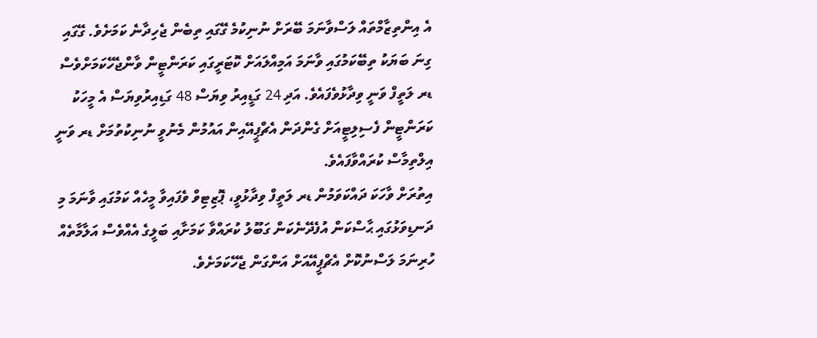އެ އިންތިޒާމްތައް ލަސްވާނަމަ ބޭރަށް ނުނިކުމެ ގޭގައި ތިބެން ޖެހިދާނެ ކަމަށެވެ. ގޭގައި ގިނަ ބަޔަކު ތިބޭކަމުގައި ވާނަމަ އަމިއްލައަށް ކޮޓަރީގައި ކަރަންޓީން ވާންޖެހޭކަމަށްވެސް ޑރ ލަތީފް ވަނީ ވިދާޅުވެފައެވެ. އަދި 24 ގަޑީއިރު ވިޔަސް 48 ގަޑިއިރުވިޔަސް އެ މީހަކު ކަރަންޓީން ފެސިލިޓީއަށް ގެންދަން އެޗްޕީއޭއިން އައުމުން މެނުވީ ނުނިކުތުމަށް ޑރ ވަނީ އިލްތިމާސް ކުރައްވާފައެވެ.
އިތުރަށް ވާހަކަ ދައްކަވަމުން ޑރ ލަތީފް ވިދާޅުވީ، ޕޮޒިޓިވް ވެފައިވާ މީހެއް ކަމުގައި ވާނަމަ މި ދަނޑިވަޅުގައި ޙާސްކަން އުފެދޭނެކަން ގަބޫލު ކުރައްވާ ކަމަށާއި ބަލީގެ އެއްވެސް އަލާމާތެއް ހުރިނަމަ ލަސްނުކޮށް އެޗްޕީއޭއަށް އަންގަން ޖެހޭކަމަށެވެ.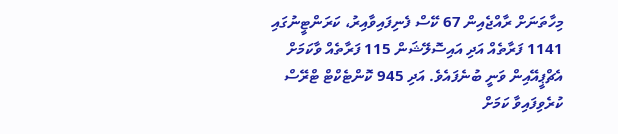މިހާތަނަށް ރާއްޖެއިން 67 ކޭސް ފެނިފައިވާއިރު، ކަރަންޓީނުގައި 1141 ފަރާތެއް އަދި އައިސޮލޭޝަން 115 ފަރާތެއް ވާކަމަށް އެޗްޕީއޭއިން ވަނީ ބުނެފައެވެ. އަދި 945 ކޮންޓެކްޓް ޓްރޭސް ކުރެވިފައިވާ ކަމަށް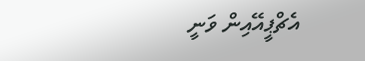އެޗްޕީއޭއިން ވަނީ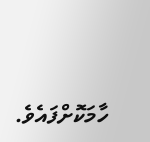ހާމަކޮށްފައެވެ.